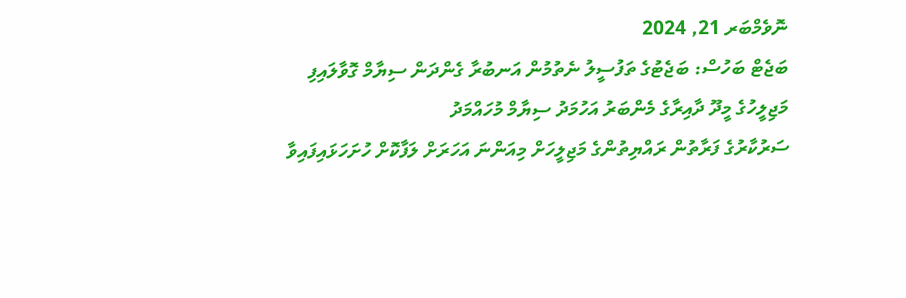ނޮވެމްބަރ 21, 2024
ބަޖެޓް ބަހުސް: ބަޖެޓުގެ ތަފުސީލު ނެތުމުން އަނބުރާ ގެންދަން ސިޔާމް ގޮވާލައިފި
މަޖިލީހުގެ މީދޫ ދާއިރާގެ މެންބަރު އަހުމަދު ސިޔާމް މުހައްމަދު
ސަރުކާރުގެ ފަރާތުން ރައްޔިތުންގެ މަޖިލީހަށް މިއަންނަ އަހަރަށް ލަފާކޮށް ހުށަހަޅައިފައިވާ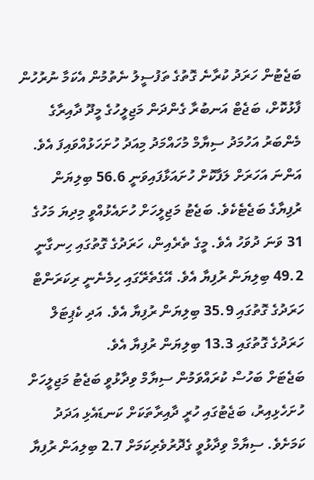ބަޖެޓުން ހަރަދު ކުރާނެ ގޮތުގެ ތަފުސީލު ނެތުމުން އެކަމާ ނުރުހުން ފާޅުކޮށް، ބަޖެޓް އަނބުރާ ގެންދަން މަޖިލީހުގެ މީދޫ ދާއިރާގެ މެންބަރު އަހުމަދު ސިޔާމް މުހައްމަދު މިއަދު ހުށަހަޅުއްވައިފަ އެވެ.
އަންނަ އަހަރަށް ލަފާކޮށް ހުށައަޅާފައިވަނީ 56.6 ބިލިޔަން ރުފިޔާގެ ބަޖެޓެކެވެ. ބަޖެޓު މަޖިލީހަށް ހުށައެޅުއްވީ މިދިޔަ މަހުގެ 31 ވަނަ ދުވަހު އެވެ. މީގެ ތެރެއިން، ހަރަދުގެ ގޮތުގައި ހިނގާނީ 49.2 ބިލިޔަން ރުފިޔާ އެވެ. އޭގެތެރޭގައި ހިމެނެނީ ރިކަރަންޓް ހަރަދުގެ ގޮތުގައި 35.9 ބިލިޔަން ރުފިޔާ އެވެ. އަދި ކެޕިޓަލް ހަރަދުގެ ގޮތުގައި 13.3 ބިލިޔަން ރުފިޔާ އެވެ.
ބަޖެޓަށް ބަހުސް ކުރައްވަމުން ސިޔާމް ވިދާޅުވީ ބަޖެޓު މަޖިލީހަށް ހުށަހެޅިއިރު، ބަޖެޓުގައި ހުރީ ދާއިރާތަކަށް ކަނޑައެޅި އަދަދު ކަމަށެވެ. ސިޔާމް ވިދާޅުވީ ގެދޮރުވެރިކަމަށް 2.7 ބިލިއަން ރުފިޔާ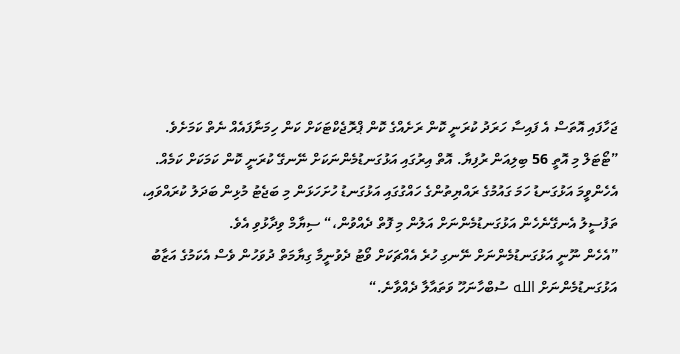ޖަހާފައި އޮތަސް އެ ފައިސާ ހަރަދު ކުރަނީ ކޮން ރަށެއްގެ ކޮން ޕްރޮޖެކްޓަކަށް ކަން ހިމަނާފައެއް ނެތް ކަމަށެވެ.
”ޓޯޓަލް މި އޮތީ 56 ބިލިއަން ރުފިޔާ. އޮތް އިރުގައި އަޅުގަނޑުމެންނަކަށް ނޭނގޭ ކުރަނީ ކޮން ކަމަކަށް ކަމެއް. އެހެންވީމަ އަޅުގަނޑު ހަމަ ގައުމުގެ ރައްޔިތުންގެ ހައްގުގައި އަޅުގަނޑު ހުށަހަޅަން މި ބަޖެޓު މުޅިން ބަދަލު ކުރައްވައި، ތަފުސީލު އެނގޭނެހެން އަޅުގަނޑުމެންނަށް އަލުން މި ފޮތް ދެއްވުން،“ ސިޔާމް ވިދާޅުވި އެވެ.
”އެހެން ނޫނީ އަޅުގަނޑުމެންނަށް ނޭނގި ހުރެ އެއްޗަކަށް ވޯޓު ދެވުނީމާ ގިޔާމަތް ދުވަހުން ވެސް އެކަމުގެ އަޒާބު އަޅުގަނޑުމެންނަށް الله ސުބްހާނަހޫ ވަތައާލާ ދެއްވާނެ.“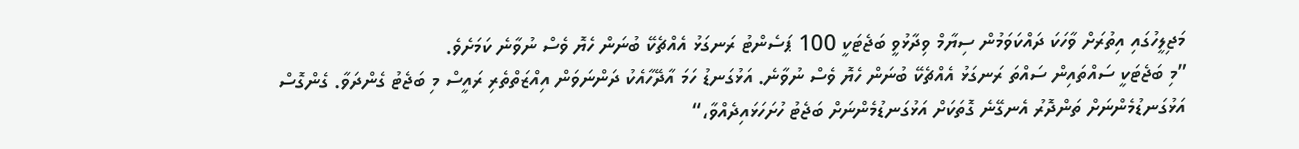މަޖިލީހުގައި އިތުރަށް ވާހަކަ ދައްކަވަމުން ސިޔާމް ވިދާޅުވީ ބަޖެޓަކީ 100 ޕަސެންޓު ރަނގަޅު އެއްޗެކޭ ބުނަން ހެޔޮ ވެސް ނުވާނެ ކަމަށެވެ.
”މި ބަޖެޓަކީ ސައްތައިން ސައްތަ ރަނގަޅު އެއްޗެކޭ ބުނަން ހެޔޮ ވެސް ނުވާނެ. އަޅުގަނޑު ހަމަ އާދޭހާއެކު ދަންނަވަން އިއްޒަތްތެރި ރައީސް މި ބަޖެޓު ގެންދަވާ. ގެންގޮސް އަޅުގަނޑުމެންނަށް ތަންދޮރު އެނގޭނެ ގޮތަކަށް އަޅުގަނޑުމެންނަށް ބަޖެޓު ހުށަހަޅައިދެއްވާ،“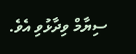ސިޔާމް ވިދާޅުވި އެވެ.